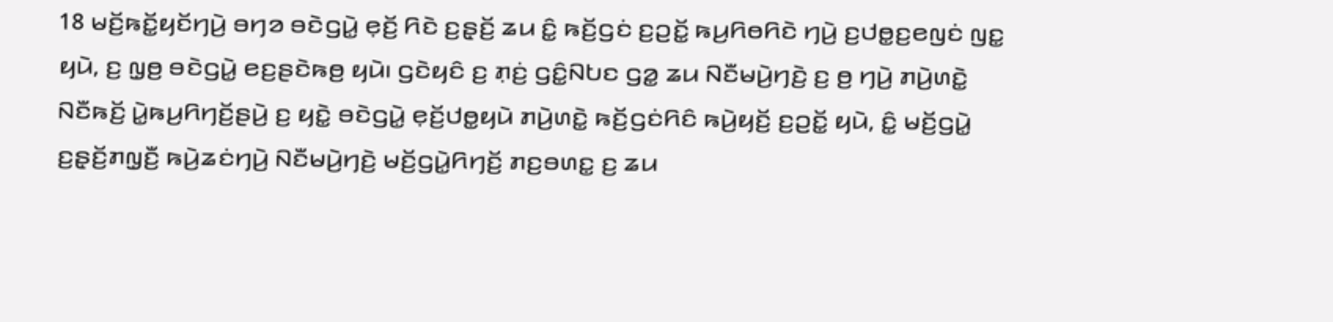18 ꤗꤢꤩ꤬ꤒꤢꤩ꤭ꤟꤢꤩꤚꤣꤧ꤬ ꤋꤚꤤ ꤋꤢꤧꤞꤣꤧ꤭ ꤕ꤫ꤢꤩ꤬ ꤖꤢꤧ ꤢ꤬ꤔ꤫ꤢꤩ꤬ ꤘꤣ ꤢꤨ꤭ ꤒꤢꤩ꤬ꤞꤢꤦ ꤢ꤬ꤑꤢꤩ꤭ ꤒꤣ꤬ꤖꤥꤖꤢꤧ ꤚꤣꤧ꤬ ꤢ꤬ꤓꤥ꤭ꤢ꤬ꤕꤜꤢꤦ ꤜꤢ꤭ ꤟꤣꤧ, ꤢ꤬ ꤜ꤫ꤥ꤬ ꤋꤢꤧꤞꤣꤧ꤭ ꤕꤢ꤬ꤔꤢꤧꤒꤥ꤬ ꤟꤣꤧ꤯ ꤞꤢꤧꤟꤢꤨ ꤢ꤬ ꤊ꤫ꤢꤦ꤬ ꤞꤢꤨ꤭ꤡꤝꤢ ꤞꤤ꤭ ꤘꤣ ꤡꤢꤪꤗꤣꤧ꤬ꤚꤢꤧ꤬ ꤢ꤬ ꤥ꤬ ꤚꤣꤧ꤬ ꤊꤣꤧ꤬ꤛꤢꤧ꤭ ꤡꤢꤪꤒꤢꤩ꤬ ꤣꤧ꤭ꤒꤣ꤬ꤖꤚꤢꤩ꤬ꤔꤣꤧ꤬ ꤢ꤬ ꤟꤢꤧ꤭ ꤋꤢꤧꤞꤣꤧ꤭ ꤕ꤫ꤢꤩ꤬ꤓꤥ꤭ꤟꤣꤧ ꤊꤣꤧ꤬ꤛꤢꤧ꤭ ꤒꤢꤩ꤬ꤞꤢꤦꤖꤢꤨ ꤒꤣꤧ꤬ꤟꤢꤩ꤬ ꤢ꤬ꤑꤢꤩ꤭ ꤟꤣꤧ, ꤢꤨ꤭ ꤗꤢꤩ꤬ꤞꤣꤧ꤭ ꤢ꤬ꤔ꤫ꤢꤩ꤬ꤊꤜ꤫ꤢꤪ꤬ ꤒꤣꤧ꤬ꤘꤢꤦꤚꤣꤧ꤬ ꤡꤢꤪꤗꤣꤧ꤬ꤚꤢꤧ꤬ ꤗꤢꤩ꤬ꤞꤣꤧ꤭ꤖꤚꤢꤩ꤬ ꤊꤢ꤬ꤋꤛꤢ꤭ ꤢ꤬ ꤘꤣ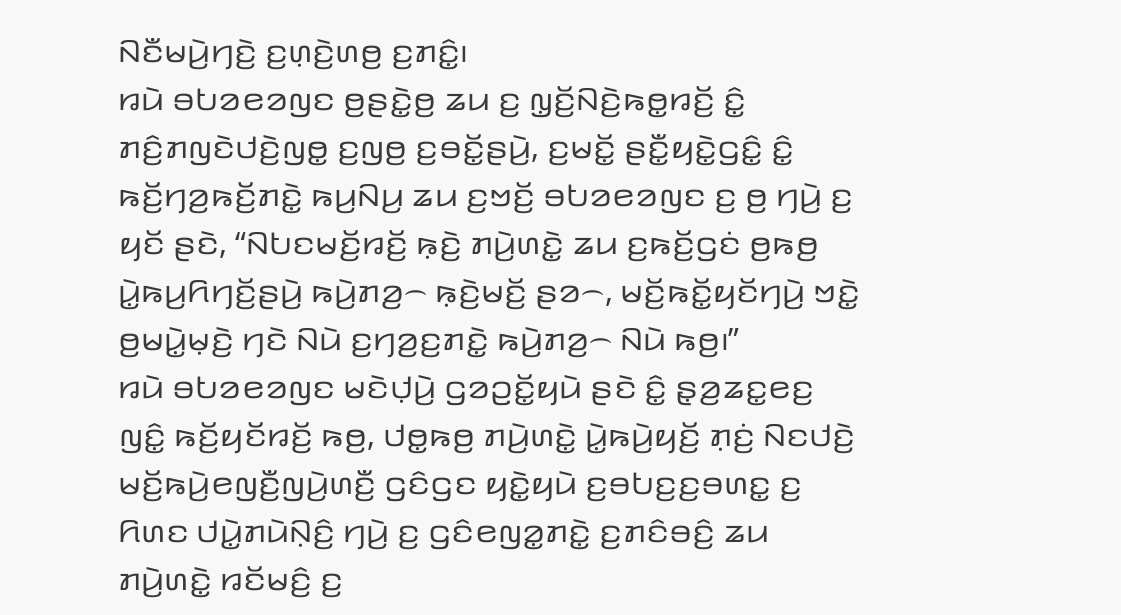ꤡꤢꤪꤗꤣꤧ꤬ꤚꤢꤧ꤬ ꤢ꤬ꤛ꤫ꤢꤧ꤬ꤛꤥ꤬ ꤢ꤬ꤊꤢꤨ꤭꤯
ꤙꤣꤧ ꤋꤝꤤꤕꤤꤜꤢ ꤥ꤬ꤔꤢꤧ꤭ꤥ꤬ ꤘꤣ ꤢ꤬ ꤜ꤫ꤢꤩ꤬ꤡꤢꤧ꤬ꤒꤥ꤭ꤙꤢꤩ꤬ ꤢꤨ꤭ ꤊꤢꤨ꤬ꤊꤜꤢꤧꤓꤢꤧ꤬ꤜꤥ꤭ ꤢ꤬ꤜꤥ꤬ ꤢ꤬ꤋꤢꤩ꤭ꤔꤣꤧ꤬, ꤢ꤬ꤗꤢꤩ꤭ ꤔꤢꤪ꤭ꤟꤢꤧ꤭ꤞꤢꤨ꤭ ꤢꤨ꤭ ꤒꤢꤩ꤬ꤚꤤ꤬ꤒꤢꤩ꤬ꤊꤢꤧ꤭ ꤒꤣ꤬ꤡꤣ꤬ ꤘꤣ ꤢ꤬ꤠꤢꤩ꤬ ꤋꤝꤤꤕꤤꤜꤢ ꤢ꤬ ꤥ꤬ ꤚꤣꤧ꤬ ꤢ꤬ ꤟꤢꤩ ꤔꤢꤧ, “ꤡꤝꤢꤗꤢꤩ꤬ꤙꤢꤩ꤬ ꤒ꤫ꤢꤧ꤬ ꤊꤣꤧ꤬ꤛꤢꤧ꤭ ꤘꤣ ꤢ꤬ꤒꤢꤩ꤬ꤞꤢꤦ ꤥ꤬ꤒꤥ꤬ ꤣꤧ꤭ꤒꤣ꤬ꤖꤚꤢꤩ꤬ꤔꤣꤧ꤬ ꤒꤣꤧ꤬ꤊꤤ꤬꤮ ꤒ꤫ꤢꤧ꤬ꤗꤢꤩ꤬ ꤔꤤ꤮, ꤗꤢꤩ꤬ꤒꤢꤩ꤭ꤟꤢꤩꤚꤣꤧ꤬ ꤠꤢꤧ꤭ ꤥ꤬ꤗꤣꤧ꤭ꤗ꤫ꤢꤧ꤬ ꤚꤢꤧ ꤡꤣꤧ ꤢ꤬ꤚꤤ꤬ꤢ꤬ꤊꤢꤧ꤭ ꤒꤣꤧ꤬ꤊꤤ꤬꤮ ꤡꤣꤧ ꤒꤥ꤬꤯”
ꤙꤣꤧ ꤋꤝꤤꤕꤤꤜꤢ ꤗꤢꤧꤓ꤫ꤣꤧ꤬ ꤞꤤꤑꤢꤩ꤭ꤟꤣꤧ ꤔꤢꤧ ꤢꤨ꤭ ꤔ꤫ꤤ꤬ꤘꤢ꤭ꤕꤢ꤬ ꤜꤢꤨ꤭ ꤒꤢꤩ꤬ꤟꤢꤩꤙꤢꤩ꤬ ꤒꤥ꤬, ꤓꤥ꤭ꤒꤥ꤬ ꤊꤣꤧ꤬ꤛꤢꤧ꤭ ꤣꤧ꤭ꤒꤣꤧ꤬ꤟꤢꤩ꤬ ꤊ꤫ꤢꤦ꤬ ꤡꤢꤓꤢꤧ꤬ ꤗꤢꤩ꤬ꤒꤣꤧ꤬ꤕꤜꤢꤪ꤬ꤜꤣꤧ꤬ꤛꤢꤪ꤬ ꤞꤢꤨꤞꤢ ꤟꤢꤧ꤭ꤟꤣꤧ ꤢ꤬ꤋꤝꤢ꤬ꤢ꤬ꤋꤛꤢ꤭ ꤢ꤬ ꤖꤛꤢ ꤓꤣꤧ꤭ꤊꤣꤧꤡ꤫ꤢꤨ꤬ ꤚꤣꤧ꤬ ꤢ꤬ ꤞꤢꤨꤕꤜꤤ꤭ꤊꤢꤧ꤭ ꤢ꤬ꤊꤢꤨꤋꤢꤨ꤬ ꤘꤣ ꤊꤣꤧ꤬ꤛꤢꤧ꤭ ꤙꤢꤩꤗꤢꤨ꤬ ꤢ꤬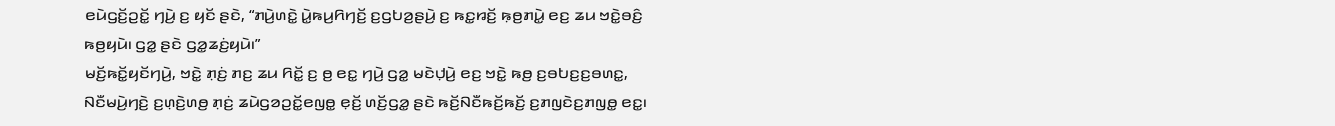ꤕꤣꤧꤞꤢꤩ꤬ꤑꤢꤩ꤭ ꤚꤣꤧ꤬ ꤢ꤬ ꤟꤢꤩ ꤔꤢꤧ, “ꤊꤣꤧ꤬ꤛꤢꤧ꤭ ꤣꤧ꤭ꤒꤣ꤬ꤖꤚꤢꤩ꤬ ꤢ꤬ꤞꤝꤤ꤬ꤔꤣꤧ꤬ ꤢ꤬ ꤒꤢ꤭ꤙꤢꤩ꤬ ꤒ꤫ꤥ꤬ꤊꤣꤧ꤭ ꤕꤢ꤬ ꤘꤣ ꤠꤢꤧ꤭ꤋꤢꤨ꤬ ꤒꤥ꤬ꤟꤣꤧ꤯ ꤞꤤ꤭ ꤔꤢꤧ ꤞꤤ꤭ꤘꤢꤦ꤬ꤟꤣꤧ꤯”
ꤗꤢꤩ꤬ꤒꤢꤩ꤭ꤟꤢꤩꤚꤣꤧ꤬, ꤠꤢꤧ꤭ ꤊ꤫ꤢꤦ꤬ ꤊꤢ꤬ ꤘꤣ ꤖꤢꤩ꤭ ꤢ꤬ ꤥ꤬ ꤕꤢ꤭ ꤚꤣꤧ꤬ ꤞꤤ꤭ ꤗꤢꤧꤓ꤫ꤣꤧ꤬ ꤕꤢ꤬ ꤠꤢꤧ꤭ ꤒꤥ꤬ ꤢ꤬ꤋꤝꤢ꤬ꤢ꤬ꤋꤛꤢ꤭, ꤡꤢꤪꤗꤣꤧ꤬ꤚꤢꤧ꤬ ꤢ꤬ꤛ꤫ꤢꤧ꤬ꤛꤥ꤬ ꤊ꤫ꤢꤦ꤬ ꤘꤣꤧꤞꤤꤑꤢꤩ꤭ꤕꤜꤥ꤭ ꤕ꤫ꤢꤩ꤬ ꤛꤢꤩ꤬ꤞꤤ꤭ ꤔꤢꤧ ꤒꤢꤩ꤬ꤡꤢꤪꤒꤢꤩ꤬ꤒꤢꤩ꤬ ꤢ꤬ꤊꤜꤢꤧꤢ꤬ꤊꤜꤥ꤭ ꤕꤢ꤭꤯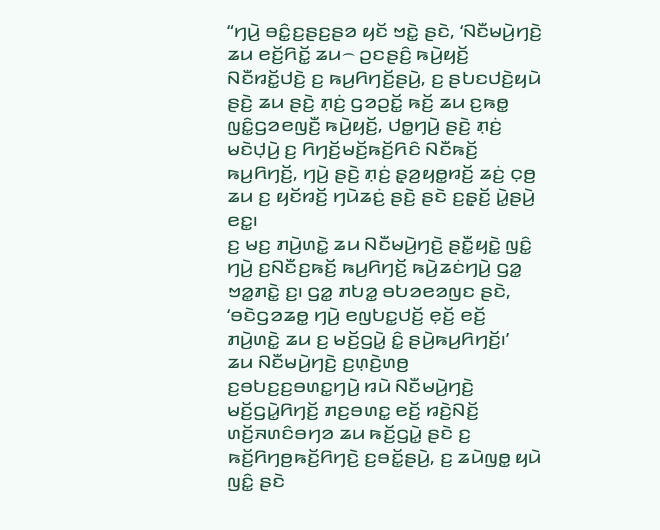“ꤚꤣꤧ꤬ ꤋꤢꤨ꤭ꤢ꤬ꤔꤢ꤬ꤔꤤ ꤟꤢꤩ ꤠꤢꤧ꤭ ꤔꤢꤧ, ‘ꤡꤢꤪꤗꤣꤧ꤬ꤚꤢꤧ꤬ ꤘꤣ ꤕꤢꤩ꤬ꤖꤢꤩ꤭ ꤘꤣ꤮ ꤑꤢꤔꤢꤨ꤬ ꤒꤣꤧ꤬ꤟꤢꤩ꤬ ꤡꤢꤪꤙꤢꤩ꤭ꤓꤢꤧ꤬ ꤢ꤬ ꤒꤣ꤬ꤖꤚꤢꤩ꤬ꤔꤣꤧ꤬, ꤢ꤬ ꤔꤝꤢꤓꤢꤧ꤬ꤟꤣꤧ ꤔꤢꤧ꤬ ꤘꤣ ꤔꤢꤧ꤬ ꤊ꤫ꤢꤦ꤬ ꤞꤤꤑꤢꤩ꤭ ꤒꤢꤩ꤬ ꤘꤣ ꤢ꤬ꤒꤥ꤭ ꤜꤢꤨ꤭ꤞꤤꤕꤜꤢꤪ꤬ ꤒꤣꤧ꤬ꤟꤢꤩ꤬, ꤓꤥ꤭ꤚꤣꤧ꤬ ꤔꤢꤧ꤬ ꤊ꤫ꤢꤦ꤬ ꤗꤢꤧꤓ꤫ꤣꤧ꤬ ꤢ꤬ ꤖꤚꤢꤩ꤬ꤗꤢꤩ꤬ꤒꤢꤩ꤬ꤖꤢꤨ ꤡꤢꤪꤒꤢꤩ꤬ ꤒꤣ꤬ꤖꤚꤢꤩ꤬, ꤚꤣꤧ꤬ ꤔꤢꤧ꤬ ꤊ꤫ꤢꤦ꤬ ꤔ꤫ꤤ꤬ꤟꤥ꤭ꤙꤢꤩ꤬ ꤘꤢꤦ꤬ ꤍ꤫ꤥ꤬ ꤘꤣ ꤢ꤬ ꤟꤢꤩꤙꤢꤩ꤬ ꤚꤣꤧꤘꤢꤦ꤬ ꤔꤢꤧ꤬ ꤔꤢꤧ ꤢ꤬ꤔ꤫ꤢꤩ꤬ ꤣꤧ꤭ꤔꤣꤧ꤬ ꤕꤢ꤭꤯
ꤢ꤬ ꤗꤢ꤬ ꤊꤣꤧ꤬ꤛꤢꤧ꤭ ꤘꤣ ꤡꤢꤪꤗꤣꤧ꤬ꤚꤢꤧ꤬ ꤔꤢꤪ꤭ꤟꤢꤧ꤭ ꤜꤢꤨ꤭ ꤚꤣꤧ꤬ ꤢ꤬ꤡꤢꤪꤢ꤬ꤒꤢꤩ꤬ ꤒꤣ꤬ꤖꤚꤢꤩ꤬ ꤒꤣꤧ꤬ꤘꤢꤦꤚꤣꤧ꤬ ꤞꤤ꤭ ꤠꤤ꤭ꤊꤢꤧ꤭ ꤢ꤬꤯ ꤞꤤ꤭ ꤊꤝꤤ꤭ ꤋꤝꤤꤕꤤꤜꤢ ꤔꤢꤧ, ‘ꤋꤢꤧꤞꤤꤘꤥ꤭ ꤚꤣꤧ꤬ ꤕꤜꤝꤢ꤭ꤓꤢꤩ꤬ ꤕ꤫ꤢꤩ꤬ ꤕꤢꤩ꤬ ꤊꤣꤧ꤬ꤛꤢꤧ꤭ ꤘꤣ ꤢ꤬ ꤗꤢꤩ꤬ꤞꤣꤧ꤭ ꤢꤨ꤭ ꤔꤣꤧ꤬ꤒꤣ꤬ꤖꤚꤢꤩ꤬꤯’
ꤘꤣ ꤡꤢꤪꤗꤣꤧ꤬ꤚꤢꤧ꤬ ꤢ꤬ꤛ꤫ꤢꤧ꤬ꤛꤥ꤬ ꤢ꤬ꤋꤝꤢ꤬ꤢ꤬ꤋꤛꤢ꤭ꤚꤣꤧ꤬ ꤙꤣꤧ ꤡꤢꤪꤗꤣꤧ꤬ꤚꤢꤧ꤬ ꤗꤢꤩ꤬ꤞꤣꤧ꤭ꤖꤚꤢꤩ꤬ ꤊꤢ꤬ꤋꤛꤢ꤭ ꤕꤢꤩ꤬ ꤙꤢꤧ꤬ꤡꤢꤩ꤬ ꤛꤢꤩ꤬ꤏꤛꤢꤨꤋꤚꤤ ꤘꤣ ꤒꤢꤩ꤬ꤞꤣꤧ꤭ ꤔꤢꤧ ꤢ꤬ ꤒꤢꤩ꤬ꤖꤚꤥ꤬ꤒꤢꤩ꤬ꤖꤚꤢꤧ꤬ ꤢ꤬ꤋꤢꤩ꤭ꤔꤣꤧ꤬, ꤢ꤬ ꤘꤣꤧꤜꤥ꤭ ꤟꤣꤧ ꤜꤢꤨ꤭ ꤔꤢꤧ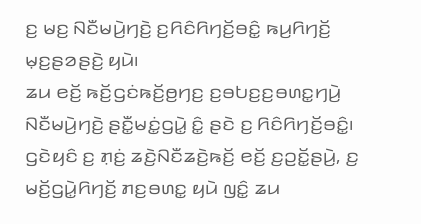ꤢ꤬ ꤗꤢ꤬ ꤡꤢꤪꤗꤣꤧ꤬ꤚꤢꤧ꤬ ꤢ꤬ꤖꤢꤨꤖꤚꤢꤩ꤬ꤋꤢꤨ꤭ ꤒꤣ꤬ꤖꤚꤢꤩ꤬ ꤗ꤫ꤢ꤬ꤔꤤꤔꤢꤧ꤬ ꤟꤣꤧ꤯
ꤘꤣ ꤕꤢꤩ꤬ ꤒꤢꤩ꤬ꤞꤢꤦꤒꤢꤩ꤬ꤥ꤬ꤚꤢ꤬ ꤢ꤬ꤋꤝꤢ꤬ꤢ꤬ꤋꤛꤢ꤭ꤚꤣꤧ꤬ ꤡꤢꤪꤗꤣꤧ꤬ꤚꤢꤧ꤬ ꤔꤢꤪ꤭ꤗꤢꤦ꤭ꤞꤣꤧ꤭ ꤢꤨ꤭ ꤔꤢꤧ ꤢ꤬ ꤖꤢꤨꤖꤚꤢꤩ꤬ꤋꤢꤨ꤭꤯ ꤞꤢꤧꤟꤢꤨ ꤢ꤬ ꤊ꤫ꤢꤦ꤬ ꤘꤢꤧ꤬ꤡꤢꤪꤘꤢꤧ꤬ꤒꤢꤩ꤬ ꤕꤢꤩ꤬ ꤢ꤬ꤑꤢꤩ꤭ꤔꤣꤧ꤬, ꤢ꤬ ꤗꤢꤩ꤬ꤞꤣꤧ꤭ꤖꤚꤢꤩ꤬ ꤊꤢ꤬ꤋꤛꤢ꤭ ꤟꤣꤧ ꤜꤢꤨ꤭ ꤘꤣ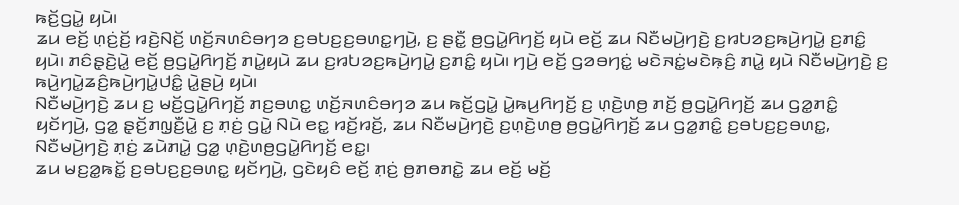ꤒꤢꤩ꤬ꤞꤣꤧ꤭ ꤟꤣꤧ꤯
ꤘꤣ ꤕꤢꤩ꤬ ꤛ꤫ꤢꤦ꤬ꤢꤩ꤬ ꤙꤢꤧ꤬ꤡꤢꤩ꤬ ꤛꤢꤩ꤬ꤏꤛꤢꤨꤋꤚꤤ ꤢ꤬ꤋꤝꤢ꤬ꤢ꤬ꤋꤛꤢ꤭ꤚꤣꤧ꤬, ꤢ꤬ ꤔꤢꤪ꤭ ꤥ꤬ꤞꤣꤧ꤭ꤖꤚꤢꤩ꤬ ꤟꤣꤧ ꤕꤢꤩ꤬ ꤘꤣ ꤡꤢꤪꤗꤣꤧ꤬ꤚꤢꤧ꤬ ꤢ꤬ꤙꤝꤤꤢ꤬ꤒꤣꤧ꤬ꤚꤣꤧ꤭ ꤢ꤬ꤊꤢꤨ꤭ ꤟꤣꤧ꤯ ꤊꤢꤨꤔ꤫ꤢꤧ꤬ꤣꤧ꤭ ꤕꤢꤩ꤬ ꤥ꤬ꤞꤣꤧ꤭ꤖꤚꤢꤩ꤬ ꤊꤣꤧ꤭ꤟꤣꤧ ꤘꤣ ꤢ꤬ꤙꤝꤤꤢ꤬ꤒꤣꤧ꤬ꤚꤣꤧ꤭ ꤢ꤬ꤊꤢꤨ꤭ ꤟꤣꤧ꤯ ꤚꤣꤧ꤬ ꤕꤢꤩ꤬ ꤞꤤꤋꤚꤢꤦ꤭ ꤗꤢꤧꤏꤢꤦ꤭ꤗꤢꤧꤒ꤫ꤢꤨ꤬ ꤊꤣꤧ꤭ ꤟꤣꤧ ꤡꤢꤪꤗꤣꤧ꤬ꤚꤢꤧ꤬ ꤢ꤬ ꤒꤣꤧ꤬ꤚꤣꤧ꤭ꤘꤢꤨ꤬ꤒꤣꤧ꤬ꤚꤣꤧ꤭ꤓꤢꤨ꤭ ꤣꤧ꤭ꤔꤣꤧ꤬ ꤟꤣꤧ꤯
ꤡꤢꤪꤗꤣꤧ꤬ꤚꤢꤧ꤬ ꤘꤣ ꤢ꤬ ꤗꤢꤩ꤬ꤞꤣꤧ꤭ꤖꤚꤢꤩ꤬ ꤊꤢ꤬ꤋꤛꤢ꤭ ꤛꤢꤩ꤬ꤏꤛꤢꤨꤋꤚꤤ ꤘꤣ ꤒꤢꤩ꤬ꤞꤣꤧ꤭ ꤣꤧ꤭ꤒꤣ꤬ꤖꤚꤢꤩ꤬ ꤢ꤬ ꤛ꤫ꤢꤧ꤬ꤛꤥ꤬ ꤊꤢꤩ꤬ ꤥ꤬ꤞꤣꤧ꤭ꤖꤚꤢꤩ꤬ ꤘꤣ ꤞꤤ꤭ꤊꤢꤨ꤭ ꤟꤢꤩꤚꤣꤧ꤬, ꤞꤤ꤭ ꤔ꤫ꤢꤩ꤬ꤊꤜ꤫ꤢꤪ꤬ꤣꤧ꤭ ꤢ꤬ ꤊ꤫ꤢꤦ꤬ ꤞꤣꤧ꤭ ꤡꤣꤧ ꤕꤢ꤭ ꤙꤢꤩ꤬ꤙꤢꤩ꤬, ꤘꤣ ꤡꤢꤪꤗꤣꤧ꤬ꤚꤢꤧ꤬ ꤢ꤬ꤛ꤫ꤢꤧ꤬ꤛꤥ꤬ ꤥ꤬ꤞꤣꤧ꤭ꤖꤚꤢꤩ꤬ ꤘꤣ ꤞꤤ꤭ꤊꤢꤨ꤭ ꤢ꤬ꤋꤝꤢ꤬ꤢ꤬ꤋꤛꤢ꤭, ꤡꤢꤪꤗꤣꤧ꤬ꤚꤢꤧ꤬ ꤊ꤫ꤢꤦ꤬ ꤘꤣꤧꤊꤣꤧ꤭ ꤞꤤ꤭ ꤛ꤫ꤢꤧ꤬ꤛꤥ꤬ꤞꤣꤧ꤭ꤖꤚꤢꤩ꤬ ꤕꤢ꤭꤯
ꤘꤣ ꤗꤢ꤬ꤤ꤭ꤒꤢꤩ꤭ ꤢ꤬ꤋꤝꤢ꤬ꤢ꤬ꤋꤛꤢ꤭ ꤟꤢꤩꤚꤣꤧ꤬, ꤞꤢꤧꤟꤢꤨ ꤕꤢꤩ꤬ ꤊ꤫ꤢꤦ꤬ ꤥ꤬ꤊꤥꤊꤢꤧ꤭ ꤘꤣ ꤕꤢꤩ꤬ ꤗꤢꤩ꤬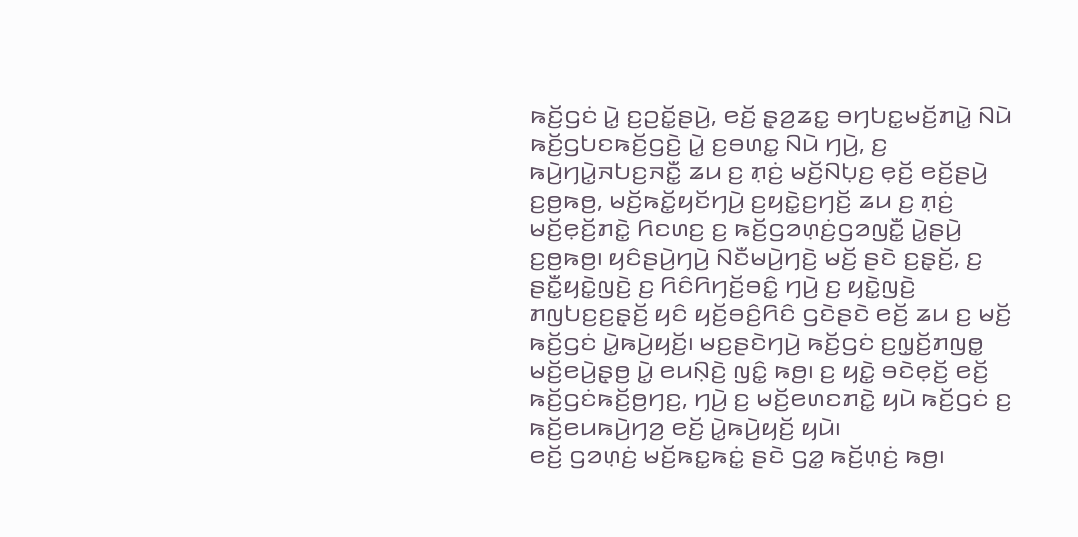ꤒꤢꤩ꤬ꤞꤢꤦ ꤣꤧ꤭ ꤢ꤬ꤑꤢꤩ꤭ꤔꤣꤧ꤬, ꤕꤢꤩ꤬ ꤔ꤫ꤤ꤬ꤘꤢ꤭ ꤋꤚꤝꤢ꤭ꤗꤢꤩ꤬ꤊꤣꤧ꤭ ꤡꤣꤧ ꤒꤢꤩ꤬ꤞꤝꤢꤒꤢꤩ꤬ꤞꤢꤧ꤬ ꤣꤧ꤭ ꤢ꤬ꤋꤛꤢ꤭ ꤡꤣꤧ ꤚꤣꤧ꤬, ꤢ꤬ ꤒꤣꤧ꤬ꤚꤣꤧ꤭ꤏꤝꤢ꤬ꤏꤢꤪ꤭ ꤘꤣ ꤢ꤬ ꤊ꤫ꤢꤦ꤬ ꤗꤢꤩ꤬ꤡꤝ꤫ꤢ꤬ ꤕ꤫ꤢꤩ꤬ ꤕꤢꤩ꤬ꤔꤣꤧ꤬ ꤢ꤬ꤥ꤬ꤒꤥ꤬, ꤗꤢꤩ꤬ꤒꤢꤩ꤭ꤟꤢꤩꤚꤣꤧ꤬ ꤢ꤬ꤟꤢꤧ꤭ꤢ꤬ꤚꤢꤩ꤬ ꤘꤣ ꤢ꤬ ꤊ꤫ꤢꤦ꤬ ꤗꤢꤩ꤬ꤕ꤫ꤢꤩ꤬ꤊꤢꤧ꤭ ꤖꤢꤛꤢ꤬ ꤢ꤬ ꤒꤢꤩ꤬ꤞꤤꤛ꤫ꤢꤦ꤬ꤞꤤꤜꤢꤪ꤭ ꤣꤧ꤭ꤔꤣꤧ꤬ ꤢ꤬ꤥ꤬ꤒꤥ꤬꤯ ꤟꤢꤨꤔꤣꤧ꤬ꤚꤣꤧ꤬ ꤡꤢꤪꤗꤣꤧ꤬ꤚꤢꤧ꤬ ꤗꤢꤩ꤬ ꤔꤢꤧ ꤢ꤬ꤔ꤫ꤢꤩ꤬, ꤢ꤬ ꤔꤢꤪ꤭ꤟꤢꤧ꤭ꤜꤢꤧ꤬ ꤢ꤬ ꤖꤢꤨꤖꤚꤢꤩ꤬ꤋꤢꤨ꤭ ꤚꤣꤧ꤬ ꤢ꤬ ꤟꤢꤧ꤭ꤜꤢꤧ꤬ ꤊꤜꤝꤢ꤬ꤢ꤬ꤔ꤫ꤢꤩ꤬ ꤟꤢꤨ ꤟꤢꤩ꤬ꤋꤢꤨ꤬ꤖꤢꤨ ꤞꤢꤧꤔꤢꤧ ꤕꤢꤩ꤬ ꤘꤣ ꤢ꤬ ꤗꤢꤩ꤬ ꤒꤢꤩ꤬ꤞꤢꤦ ꤣꤧ꤭ꤒꤣꤧ꤬ꤟꤢꤩ꤬꤯ ꤗꤢ꤬ꤔꤢꤧꤚꤣꤧ꤬ ꤒꤢꤩ꤬ꤞꤢꤦ ꤢ꤬ꤜ꤫ꤢꤩ꤬ꤊꤜꤥ꤭ ꤗꤢꤩ꤬ꤕꤣꤧ꤬ꤔ꤫ꤥ꤬ ꤣꤧ꤭ ꤕꤣꤡ꤫ꤢꤧ꤬ ꤜꤢꤨ꤭ ꤒꤥ꤬꤯ ꤢ꤬ ꤟꤢꤧ꤭ ꤋꤢꤧꤕ꤫ꤢꤩ꤬ ꤕꤢꤩ꤬ ꤒꤢꤩ꤬ꤞꤢꤦꤒꤢꤩ꤬ꤥ꤬ꤚꤢ꤬, ꤚꤣꤧ꤬ ꤢ꤬ ꤗꤢꤩ꤬ꤕꤛꤢꤊꤢꤧ꤭ ꤟꤣꤧ ꤒꤢꤩ꤬ꤞꤢꤦ ꤢ꤬ ꤒꤢꤩ꤬ꤕꤣꤒꤣꤧ꤬ꤚꤤ꤬ ꤕꤢꤩ꤬ ꤣꤧ꤭ꤒꤣꤧ꤬ꤟꤢꤩ꤬ ꤟꤣꤧ꤯
ꤕꤢꤩ꤬ ꤞꤤꤛ꤫ꤢꤦ꤬ ꤗꤢꤩ꤬ꤒꤢ꤭ꤒꤢꤦ꤭ ꤔꤢꤧ ꤞꤤ꤭ ꤒꤢꤩ꤬ꤛ꤫ꤢꤦ꤬ ꤒꤥ꤬꤯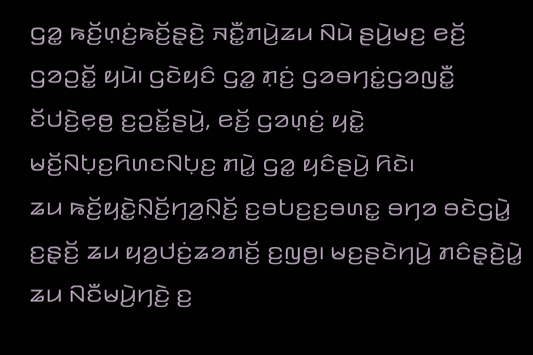ꤞꤤ꤭ ꤒꤢꤩ꤬ꤛ꤫ꤢꤦ꤬ꤒꤢꤩ꤬ꤔ꤫ꤢꤧ꤬ ꤏꤢꤪ꤭ꤊꤣꤧ꤬ꤘꤣ ꤡꤣꤧ ꤔꤣꤧ꤬ꤗꤢ꤬ ꤕꤢꤩ꤬ ꤞꤤꤑꤢꤩ꤭ ꤟꤣꤧ꤯ ꤞꤢꤧꤟꤢꤨ ꤞꤤ꤭ ꤊ꤫ꤢꤦ꤬ ꤞꤤꤋꤚꤢꤦ꤭ꤞꤤꤜꤢꤪ꤭ ꤢꤩꤓꤢꤧ꤬ꤕ꤫ꤥ꤬ ꤢ꤬ꤑꤢꤩ꤭ꤔꤣꤧ꤬, ꤕꤢꤩ꤬ ꤞꤤꤛ꤫ꤢꤦ꤬ ꤟꤢꤧ꤭ ꤗꤢꤩ꤬ꤡꤝ꤫ꤢ꤬ꤖꤛꤢꤡꤝ꤫ꤢ꤬ ꤊꤣꤧ꤭ ꤞꤤ꤭ ꤟꤢꤨꤔꤣꤧ꤬ ꤖꤢꤧ꤯
ꤘꤣ ꤒꤢꤩ꤬ꤟꤢꤧ꤭ꤡ꤫ꤢꤩ꤬ꤚꤤ꤬ꤡ꤫ꤢꤩ꤬ ꤢ꤬ꤋꤝꤢ꤬ꤢ꤬ꤋꤛꤢ꤭ ꤋꤚꤤ ꤋꤢꤧꤞꤣꤧ꤭ ꤢ꤬ꤔ꤫ꤢꤩ꤬ ꤘꤣ ꤟꤤ꤬ꤓꤢꤦ꤬ꤘꤤꤊꤢꤩ꤬ ꤢ꤬ꤜꤥ꤬꤯ ꤗꤢ꤬ꤔꤢꤧꤚꤣꤧ꤬ ꤊꤢꤨꤔ꤫ꤢꤧ꤬ꤣꤧ꤭ ꤘꤣ ꤡꤢꤪꤗꤣꤧ꤬ꤚꤢꤧ꤬ ꤢ꤬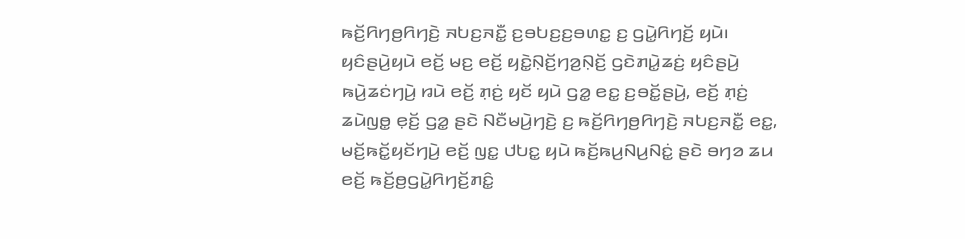ꤒꤢꤩ꤬ꤖꤚꤥ꤬ꤖꤚꤢꤧ꤬ ꤏꤝꤢ꤬ꤏꤢꤪ꤭ ꤢ꤬ꤋꤝꤢ꤬ꤢ꤬ꤋꤛꤢ꤭ ꤢ꤬ ꤞꤣꤧ꤭ꤖꤚꤢꤩ꤬ ꤟꤣꤧ꤯ ꤟꤢꤨꤔꤣꤧ꤬ꤟꤣꤧ ꤕꤢꤩ꤬ ꤗꤢ꤬ ꤕꤢꤩ꤬ ꤟꤢꤧ꤭ꤡ꤫ꤢꤩ꤬ꤚꤤ꤬ꤡ꤫ꤢꤩ꤬ ꤞꤢꤧꤊꤣꤧ꤭ꤘꤢꤦ꤬ ꤟꤢꤨꤔꤣꤧ꤬ ꤒꤣꤧ꤬ꤘꤢꤦꤚꤣꤧ꤬ ꤙꤣꤧ ꤕꤢꤩ꤬ ꤊ꤫ꤢꤦ꤬ ꤟꤢꤩ ꤟꤣꤧ ꤞꤤ꤭ ꤕꤢ꤭ ꤢ꤬ꤋꤢꤩ꤭ꤔꤣꤧ꤬, ꤕꤢꤩ꤬ ꤊ꤫ꤢꤦ꤬ ꤘꤣꤧꤜꤥ꤭ ꤕ꤫ꤢꤩ꤬ ꤞꤤ꤭ ꤔꤢꤧ ꤡꤢꤪꤗꤣꤧ꤬ꤚꤢꤧ꤬ ꤢ꤬ ꤒꤢꤩ꤬ꤖꤚꤥ꤬ꤖꤚꤢꤧ꤬ ꤏꤝꤢ꤬ꤏꤢꤪ꤭ ꤕꤢ꤭, ꤗꤢꤩ꤬ꤒꤢꤩ꤭ꤟꤢꤩꤚꤣꤧ꤬ ꤕꤢꤩ꤬ ꤜꤢ꤭ ꤓꤝꤢ꤭ ꤟꤣꤧ ꤒꤢꤩ꤬ꤒꤣ꤬ꤡꤣ꤬ꤡꤢꤦ꤭ ꤔꤢꤧ ꤋꤚꤤ ꤘꤣ ꤕꤢꤩ꤬ ꤒꤢꤩ꤬ꤥ꤬ꤞꤣꤧ꤭ꤖꤚꤢꤩ꤬ꤊꤢꤨ꤭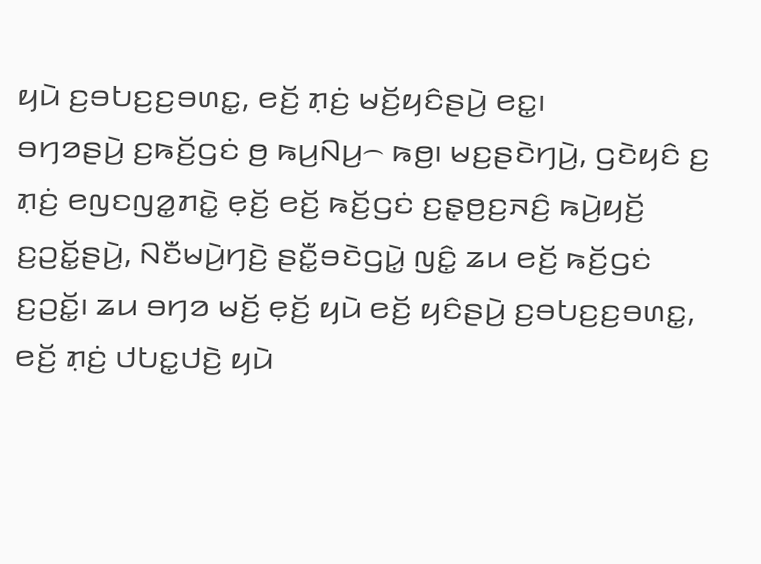ꤟꤣꤧ ꤢ꤬ꤋꤝꤢ꤬ꤢ꤬ꤋꤛꤢ꤭, ꤕꤢꤩ꤬ ꤊ꤫ꤢꤦ꤬ ꤗꤢꤩ꤬ꤟꤢꤨꤔꤣꤧ꤬ ꤕꤢ꤭꤯
ꤋꤚꤤꤔꤣꤧ꤬ ꤢ꤬ꤒꤢꤩ꤬ꤞꤢꤦ ꤥ꤬ ꤒꤣ꤬ꤡꤣ꤬꤮ ꤒꤥ꤬꤯ ꤗꤢ꤬ꤔꤢꤧꤚꤣꤧ꤬, ꤞꤢꤧꤟꤢꤨ ꤢ꤬ ꤊ꤫ꤢꤦ꤬ ꤕꤜꤢꤜꤤ꤭ꤊꤢꤧ꤭ ꤕ꤫ꤢꤩ꤬ ꤕꤢꤩ꤬ ꤒꤢꤩ꤬ꤞꤢꤦ ꤢ꤬ꤔ꤫ꤥ꤬ꤢ꤬ꤏꤢꤨ꤬ ꤒꤣꤧ꤬ꤟꤢꤩ꤬ ꤢ꤬ꤑꤢꤩ꤭ꤔꤣꤧ꤬, ꤡꤢꤪꤗꤣꤧ꤬ꤚꤢꤧ꤬ ꤔꤢꤪ꤭ꤋꤢꤧꤞꤣꤧ꤭ ꤜꤢꤨ꤭ ꤘꤣ ꤕꤢꤩ꤬ ꤒꤢꤩ꤬ꤞꤢꤦ ꤢ꤬ꤑꤢꤩ꤭꤯ ꤘꤣ ꤋꤚꤤ ꤗꤢꤩ꤬ ꤕ꤫ꤢꤩ꤬ ꤟꤣꤧ ꤕꤢꤩ꤬ ꤟꤢꤨꤔꤣꤧ꤬ ꤢ꤬ꤋꤝꤢ꤬ꤢ꤬ꤋꤛꤢ꤭, ꤕꤢꤩ꤬ ꤊ꤫ꤢꤦ꤬ ꤓꤝꤢ꤭ꤓꤢꤧ꤬ ꤟꤣꤧ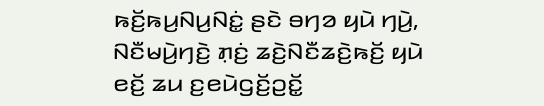ꤒꤢꤩ꤬ꤒꤣ꤬ꤡꤣ꤬ꤡꤢꤦ꤭ ꤔꤢꤧ ꤋꤚꤤ ꤟꤣꤧ ꤚꤣꤧ꤬, ꤡꤢꤪꤗꤣꤧ꤬ꤚꤢꤧ꤬ ꤊ꤫ꤢꤦ꤬ ꤘꤢꤧ꤬ꤡꤢꤪꤘꤢꤧ꤬ꤒꤢꤩ꤬ ꤟꤣꤧ ꤕꤢꤩ꤬ ꤘꤣ ꤢ꤬ꤕꤣꤧꤞꤢꤩ꤬ꤑꤢꤩ꤭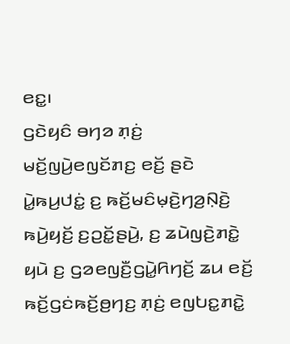ꤕꤢ꤭꤯
ꤞꤢꤧꤟꤢꤨ ꤋꤚꤤ ꤊ꤫ꤢꤦ꤬ ꤗꤢꤩ꤬ꤜꤣꤧ꤬ꤕꤜꤢꤩꤊꤢ꤬ ꤕꤢꤩ꤬ ꤔꤢꤧ ꤣꤧ꤭ꤒꤣ꤬ꤓꤢꤦ꤭ ꤢ꤬ ꤒꤢꤩ꤬ꤗꤢꤨꤗ꤫ꤢꤧ꤬ꤚꤤ꤬ꤡ꤫ꤢꤧ꤬ ꤒꤣꤧ꤬ꤟꤢꤩ꤬ ꤢ꤬ꤑꤢꤩ꤭ꤔꤣꤧ꤬, ꤢ꤬ ꤘꤣꤧꤜꤢꤧ꤬ꤊꤢꤧ꤭ ꤟꤣꤧ ꤢ꤬ ꤞꤤꤕꤜꤢꤪ꤬ꤞꤣꤧ꤭ꤖꤚꤢꤩ꤬ ꤘꤣ ꤕꤢꤩ꤬ ꤒꤢꤩ꤬ꤞꤢꤦꤒꤢꤩ꤬ꤥ꤬ꤚꤢ꤬ ꤊ꤫ꤢꤦ꤬ ꤕꤜꤝꤢ꤭ꤊꤢꤧ꤭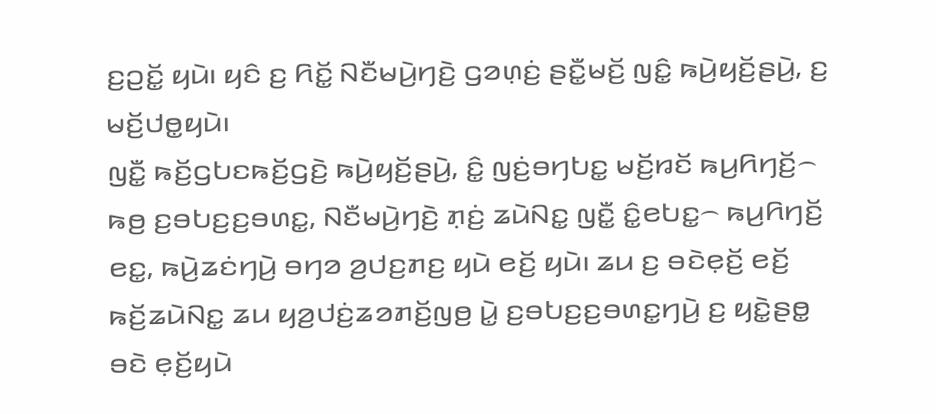ꤢ꤬ꤑꤢꤩ꤭ ꤟꤣꤧ꤯ ꤟꤢꤨ ꤢ꤬ ꤖꤢꤩ꤭ ꤡꤢꤪꤗꤣꤧ꤬ꤚꤢꤧ꤬ ꤞꤤꤛ꤫ꤢꤦ꤬ ꤔꤢꤪ꤭ꤗꤢꤩ꤬ ꤜꤢꤨ꤭ ꤒꤣꤧ꤬ꤟꤢꤩ꤬ꤔꤣꤧ꤬, ꤢ꤬ ꤗꤢꤩ꤬ꤓꤥ꤭ꤟꤣꤧ꤯
ꤜꤢꤪ꤭ ꤒꤢꤩ꤬ꤞꤝꤢꤒꤢꤩ꤬ꤞꤢꤧ꤬ ꤒꤣꤧ꤬ꤟꤢꤩ꤬ꤔꤣꤧ꤬, ꤢꤨ꤭ ꤜꤢꤦ꤬ꤋꤚꤝꤢ꤭ ꤗꤢꤩ꤬ꤙꤢꤩ ꤒꤣ꤬ꤖꤚꤢꤩ꤬꤮ ꤒꤥ꤬ ꤢ꤬ꤋꤝꤢ꤬ꤢ꤬ꤋꤛꤢ꤭, ꤡꤢꤪꤗꤣꤧ꤬ꤚꤢꤧ꤬ ꤊ꤫ꤢꤦ꤬ ꤘꤣꤧꤡꤢ꤭ ꤜꤢꤪ꤭ ꤢꤨ꤭ꤕꤝꤢ꤭꤮ ꤒꤣ꤬ꤖꤚꤢꤩ꤬ ꤕꤢ꤭, ꤒꤣꤧ꤬ꤘꤢꤦꤚꤣꤧ꤬ ꤋꤚꤤ ꤤ꤬ꤓꤢ꤬ꤊꤢ꤬ ꤟꤣꤧ ꤕꤢꤩ꤬ ꤟꤣꤧ꤯ ꤘꤣ ꤢ꤬ ꤋꤢꤧꤕ꤫ꤢꤩ꤬ ꤕꤢꤩ꤬ ꤒꤢꤩ꤬ꤘꤣꤧꤡꤢ꤭ ꤘꤣ ꤟꤤ꤬ꤓꤢꤦ꤬ꤘꤤꤊꤢꤩ꤬ꤜꤥ꤬ ꤣꤧ꤭ ꤢ꤬ꤋꤝꤢ꤬ꤢ꤬ꤋꤛꤢ꤭ꤚꤣꤧ꤬ ꤢ꤬ ꤟꤢꤧ꤭ꤔꤥ꤭ ꤋꤢꤧ ꤕ꤫ꤢꤩ꤬ꤟꤣꤧ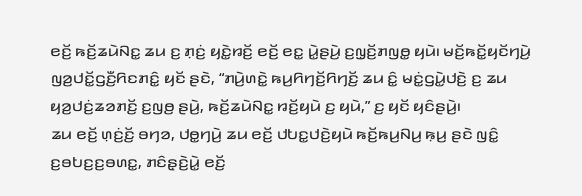ꤕꤢꤩ꤬ ꤒꤢꤩ꤬ꤘꤣꤧꤡꤢ꤭ ꤘꤣ ꤢ꤬ ꤊ꤫ꤢꤦ꤬ ꤟꤢꤧ꤭ꤙꤢꤩ꤬ ꤕꤢꤩ꤬ ꤕꤢ꤭ ꤣꤧ꤭ꤔꤣꤧ꤬ ꤢ꤬ꤜ꤫ꤢꤩ꤬ꤊꤜꤥ꤭ ꤟꤣꤧ꤯ ꤗꤢꤩ꤬ꤒꤢꤩ꤭ꤟꤢꤩꤚꤣꤧ꤬ ꤜꤤ꤬ꤓꤢꤩ꤭ꤞꤢꤪ꤬ꤖꤢꤊꤢꤨ꤭ ꤟꤢꤩ ꤔꤢꤧ, “ꤊꤣꤧ꤬ꤛꤢꤧ꤭ ꤒꤣ꤬ꤖꤚꤢꤩ꤬ꤖꤚꤢꤩ꤬ ꤘꤣ ꤢꤨ꤭ ꤗꤢꤦ꤭ꤞꤣꤧ꤭ꤓꤢꤧ꤬ ꤢ꤬ ꤘꤣ ꤟꤤ꤬ꤓꤢꤦ꤬ꤘꤤꤊꤢꤩ꤬ ꤢ꤬ꤜꤥ꤬ ꤔꤣꤧ꤬, ꤒꤢꤩ꤬ꤘꤣꤧꤡꤢ꤭ ꤙꤢꤩ꤬ꤟꤣꤧ ꤢ꤬ ꤟꤣꤧ,” ꤢ꤬ ꤟꤢꤩ ꤟꤢꤨꤔꤣꤧ꤬꤯
ꤘꤣ ꤕꤢꤩ꤬ ꤛ꤫ꤢꤦ꤬ꤢꤩ꤬ ꤋꤚꤤ, ꤓꤥ꤭ꤚꤣꤧ꤬ ꤘꤣ ꤕꤢꤩ꤬ ꤓꤝꤢ꤭ꤓꤢꤧ꤬ꤟꤣꤧ ꤒꤢꤩ꤬ꤒꤣ꤬ꤡꤣ꤬ ꤒ꤫ꤣ꤬ ꤔꤢꤧ ꤜꤢꤨ꤭ ꤢ꤬ꤋꤝꤢ꤬ꤢ꤬ꤋꤛꤢ꤭, ꤊꤢꤨꤔ꤫ꤢꤧ꤬ꤣꤧ꤭ ꤕꤢꤩ꤬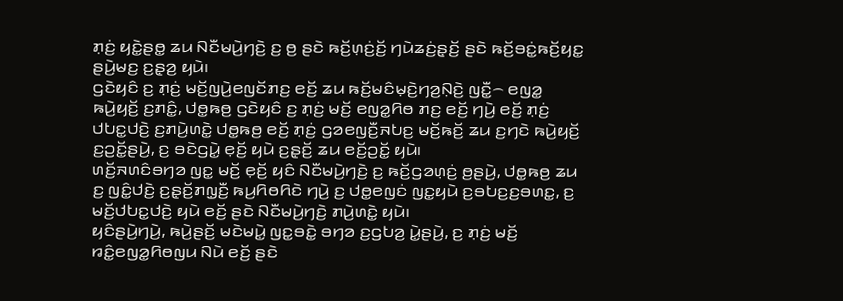ꤊ꤫ꤢꤦ꤬ ꤟꤢꤧ꤭ꤔꤥ꤭ ꤘꤣ ꤡꤢꤪꤗꤣꤧ꤬ꤚꤢꤧ꤬ ꤢ꤬ ꤥ꤬ ꤔꤢꤧ ꤒꤢꤩ꤬ꤛ꤫ꤢꤦ꤬ꤢꤩ꤬ ꤚꤣꤧꤘꤢꤦ꤬ꤔ꤫ꤢꤩ꤬ ꤔꤢꤧ ꤒꤢꤩ꤬ꤋꤢꤦ꤭ꤒꤢꤩ꤬ꤟꤢ꤭ ꤔꤣꤧ꤬ꤗꤢ꤬ ꤢ꤬ꤔ꤫ꤤ꤬ ꤟꤣꤧ꤯
ꤞꤢꤧꤟꤢꤨ ꤢ꤬ ꤊ꤫ꤢꤦ꤬ ꤗꤢꤩ꤬ꤜꤣꤧ꤬ꤕꤜꤢꤩꤊꤢ꤬ ꤕꤢꤩ꤬ ꤘꤣ ꤒꤢꤩ꤬ꤗꤢꤨꤗ꤫ꤢꤧ꤬ꤚꤤ꤬ꤡ꤫ꤢꤧ꤬ ꤜꤢꤪ꤭꤮ ꤕꤜꤤ꤭ ꤒꤣꤧ꤬ꤟꤢꤩ꤬ ꤢ꤬ꤊꤢꤨ꤭, ꤓꤥ꤭ꤒꤥ꤬ ꤞꤢꤧꤟꤢꤨ ꤢ꤬ ꤊ꤫ꤢꤦ꤬ ꤗꤢꤩ꤬ ꤕꤜꤤ꤭ꤖꤥ ꤊꤢ꤬ ꤕꤢꤩ꤬ ꤚꤣꤧ꤬ ꤕꤢꤩ꤬ ꤊ꤫ꤢꤦ꤬ ꤓꤝꤢ꤭ꤓꤢꤧ꤬ ꤢ꤬ꤊꤣꤧ꤬ꤛꤢꤧ꤭ ꤓꤥ꤭ꤒꤥ꤬ ꤕꤢꤩ꤬ ꤊ꤫ꤢꤦ꤬ ꤞꤤꤕꤜꤢꤪ꤬ꤏꤝꤢ꤬ ꤗꤢꤩ꤬ꤒꤢꤩ꤬ ꤘꤣ ꤢ꤬ꤚꤢꤧ ꤒꤣꤧ꤬ꤟꤢꤩ꤬ ꤢ꤬ꤑꤢꤩ꤭ꤔꤣꤧ꤬, ꤢ꤬ ꤋꤢꤧꤞꤣꤧ꤭ ꤕ꤫ꤢꤩ꤬ ꤟꤣꤧ ꤢ꤬ꤔ꤫ꤢꤩ꤬ ꤘꤣ ꤕꤢꤩ꤬ꤑꤢꤩ꤭ ꤟꤣꤧ꤯
ꤛꤢꤩ꤬ꤏꤛꤢꤨꤋꤚꤤ ꤜꤢ꤭ ꤗꤢꤩ꤬ ꤕ꤫ꤢꤩ꤬ ꤟꤢꤨ ꤡꤢꤪꤗꤣꤧ꤬ꤚꤢꤧ꤬ ꤢ꤬ ꤒꤢꤩ꤬ꤞꤤꤛ꤫ꤢꤦ꤬ ꤥ꤬ꤔꤣꤧ꤬, ꤓꤥ꤭ꤒꤥ꤬ ꤘꤣ ꤢ꤬ ꤜꤢꤨ꤭ꤓꤢꤧ꤬ ꤢ꤬ꤔ꤫ꤢꤩ꤬ꤊꤜ꤫ꤢꤪ꤬ ꤒꤣ꤬ꤖꤥꤖꤢꤧ ꤚꤣꤧ꤬ ꤢ꤬ ꤓꤥ꤭ꤕꤜꤢꤦ ꤜꤢ꤭ꤟꤣꤧ ꤢ꤬ꤋꤝꤢ꤬ꤢ꤬ꤋꤛꤢ꤭, ꤢ꤬ ꤗꤢꤩ꤬ꤓꤝꤢ꤭ꤓꤢꤧ꤬ ꤟꤣꤧ ꤕꤢꤩ꤬ ꤔꤢꤧ ꤡꤢꤪꤗꤣꤧ꤬ꤚꤢꤧ꤬ ꤊꤣꤧ꤬ꤛꤢꤧ꤭ ꤟꤣꤧ꤯
ꤟꤢꤨꤔꤣꤧ꤬ꤚꤣꤧ꤬, ꤒꤣꤧ꤬ꤔꤢꤩ꤬ ꤗꤢꤧꤗꤣꤧ꤭ ꤜꤢ꤭ꤋꤢꤧ꤭ ꤋꤚꤤ ꤢ꤬ꤞꤝꤤ꤬ ꤣꤧ꤭ꤔꤣꤧ꤬, ꤢ꤬ ꤊ꤫ꤢꤦ꤬ ꤗꤢꤩ꤬ ꤙꤢꤨ꤭ꤕꤜꤤ꤭ꤖꤥꤜꤣ ꤡꤣꤧ ꤕꤢꤩ꤬ ꤔꤢꤧ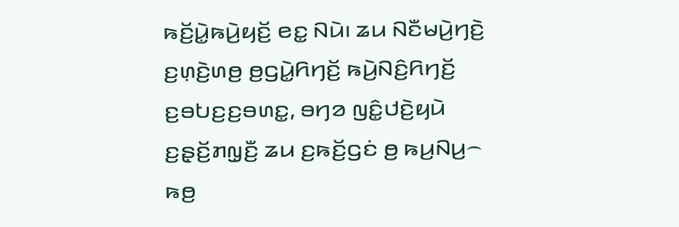ꤒꤢꤩ꤬ꤣꤧ꤭ꤒꤣꤧ꤬ꤟꤢꤩ꤬ ꤕꤢ꤭ ꤡꤣꤧ꤯ ꤘꤣ ꤡꤢꤪꤗꤣꤧ꤬ꤚꤢꤧ꤬ ꤢ꤬ꤛ꤫ꤢꤧ꤬ꤛꤥ꤬ ꤥ꤬ꤞꤣꤧ꤭ꤖꤚꤢꤩ꤬ ꤒꤣꤧ꤬ꤡꤢꤨ꤬ꤖꤚꤢꤩ꤬ ꤢ꤬ꤋꤝꤢ꤬ꤢ꤬ꤋꤛꤢ꤭, ꤋꤚꤤ ꤜꤢꤨ꤭ꤓꤢꤧ꤬ꤟꤣꤧ ꤢ꤬ꤔ꤫ꤢꤩ꤬ꤊꤜ꤫ꤢꤪ꤬ ꤘꤣ ꤢ꤬ꤒꤢꤩ꤬ꤞꤢꤦ ꤥ꤬ ꤒꤣ꤬ꤡꤣ꤬꤮ ꤒꤥ꤬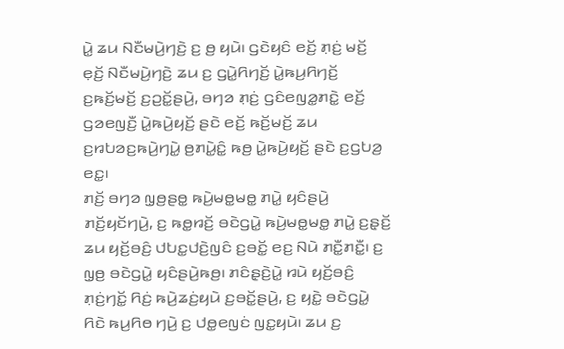ꤣꤧ꤭ ꤘꤣ ꤡꤢꤪꤗꤣꤧ꤬ꤚꤢꤧ꤬ ꤢ꤬ ꤥ꤬ ꤟꤣꤧ꤯ ꤞꤢꤧꤟꤢꤨ ꤕꤢꤩ꤬ ꤊ꤫ꤢꤦ꤬ ꤗꤢꤩ꤬ ꤕ꤫ꤢꤩ꤬ ꤡꤢꤪꤗꤣꤧ꤬ꤚꤢꤧ꤬ ꤘꤣ ꤢ꤬ ꤞꤣꤧ꤭ꤖꤚꤢꤩ꤬ ꤣꤧ꤭ꤒꤣ꤬ꤖꤚꤢꤩ꤬ ꤢ꤬ꤒꤢꤩ꤬ꤗꤢꤩ꤬ ꤢ꤬ꤑꤢꤩ꤭ꤔꤣꤧ꤬, ꤋꤚꤤ ꤊ꤫ꤢꤦ꤬ ꤞꤢꤨꤕꤜꤤ꤭ꤊꤢꤧ꤭ ꤕꤢꤩ꤬ ꤞꤤꤕꤜꤢꤪ꤬ ꤣꤧ꤭ꤒꤣꤧ꤬ꤟꤢꤩ꤬ ꤔꤢꤧ ꤕꤢꤩ꤬ ꤒꤢꤩ꤬ꤗꤢꤩ꤬ ꤘꤣ ꤢ꤬ꤙꤝꤤꤢ꤬ꤒꤣꤧ꤬ꤚꤣꤧ꤭ ꤥ꤬ꤊꤣꤧ꤭ꤢꤨ꤭ ꤒꤥ꤬ ꤣꤧ꤭ꤒꤣꤧ꤬ꤟꤢꤩ꤬ ꤔꤢꤧ ꤢ꤬ꤞꤝꤤ꤬ ꤕꤢ꤭꤯
ꤊꤢꤩ꤬ ꤋꤚꤤ ꤜ꤫ꤥ꤬ꤔꤥ꤭ ꤒꤣꤧ꤬ꤗꤥ꤭ꤗꤥ꤭ ꤊꤣꤧ꤭ ꤟꤢꤨꤔꤣꤧ꤬ ꤊꤢꤩ꤬ꤟꤢꤩꤚꤣꤧ꤬, ꤢ꤬ ꤒꤥ꤭ꤙꤢꤩ꤬ ꤋꤢꤧꤞꤣꤧ꤭ ꤒꤣꤧ꤬ꤗꤥ꤭ꤗꤥ꤭ ꤊꤣꤧ꤭ ꤢ꤬ꤔ꤫ꤢꤩ꤬ ꤘꤣ ꤟꤢꤩ꤬ꤋꤢꤨ꤬ ꤓꤝꤢ꤭ꤓꤢꤧ꤬ꤜꤢꤨ ꤢ꤬ꤋꤢꤩ꤭ ꤕꤢ꤬ ꤡꤣꤧ ꤊꤢꤪ꤭ꤊꤢꤪ꤭꤯ ꤢ꤬ ꤜ꤫ꤥ꤬ ꤋꤢꤧꤞꤣꤧ꤭ ꤟꤢꤨꤔꤣꤧ꤬ꤒꤥ꤬꤯ ꤊꤢꤨꤔ꤫ꤢꤧ꤬ꤣꤧ꤭ ꤙꤣꤧ ꤟꤢꤩ꤬ꤋꤢꤨ꤬ ꤊ꤫ꤢꤦ꤬ꤚꤢꤩ꤭ ꤖꤢꤦ꤬ ꤒꤣꤧ꤬ꤘꤢꤦ꤬ꤟꤣꤧ ꤢ꤬ꤋꤢꤩ꤭ꤔꤣꤧ꤬, ꤢ꤬ ꤟꤢꤧ꤭ ꤋꤢꤧꤞꤣꤧ꤭ ꤖꤢꤧ ꤒꤣ꤬ꤖꤥ ꤚꤣꤧ꤬ ꤢ꤬ ꤓꤥ꤭ꤕꤜꤢꤦ ꤜꤢ꤭ꤟꤣꤧ꤯ ꤘꤣ ꤢ꤬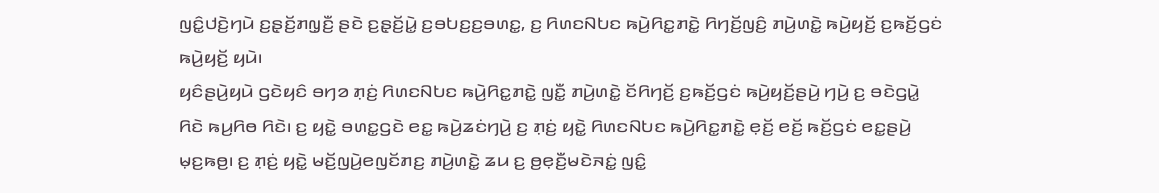ꤜꤢꤨ꤭ꤓꤢꤧ꤬ꤚꤣꤧ ꤢ꤬ꤔ꤫ꤢꤩ꤬ꤊꤜ꤫ꤢꤪ꤬ ꤔꤢꤧ ꤢ꤬ꤔ꤫ꤢꤩ꤬ꤣꤧ꤭ ꤢ꤬ꤋꤝꤢ꤬ꤢ꤬ꤋꤛꤢ꤭, ꤢ꤬ ꤖꤛꤢꤡꤝꤢ ꤒꤣꤧ꤬ꤖꤢ꤭ꤊꤢꤧ꤭ ꤖꤚꤢꤩ꤬ꤜꤢꤨ꤬ ꤊꤣꤧ꤬ꤛꤢꤧ꤭ ꤒꤣꤧ꤬ꤟꤢꤩ꤬ ꤢ꤬ꤒꤢꤩ꤬ꤞꤢꤦ ꤒꤣꤧ꤬ꤟꤢꤩ꤬ ꤟꤣꤧ꤯
ꤟꤢꤨꤔꤣꤧ꤬ꤟꤣꤧ ꤞꤢꤧꤟꤢꤨ ꤋꤚꤤ ꤊ꤫ꤢꤦ꤬ ꤖꤛꤢꤡꤝꤢ ꤒꤣꤧ꤬ꤖꤢ꤭ꤊꤢꤧ꤭ ꤜꤢꤪ꤭ ꤊꤣꤧ꤬ꤛꤢꤧ꤭ ꤢꤩꤖꤚꤢꤩ꤬ ꤢ꤬ꤒꤢꤩ꤬ꤞꤢꤦ ꤒꤣꤧ꤬ꤟꤢꤩ꤬ꤔꤣꤧ꤬ ꤚꤣꤧ꤬ ꤢ꤬ ꤋꤢꤧꤞꤣꤧ꤭ ꤖꤢꤧ ꤒꤣ꤬ꤖꤥ ꤖꤢꤧ꤯ ꤢ꤬ ꤟꤢꤧ꤭ ꤋꤛꤢ꤭ꤞꤢꤧ ꤕꤢ꤭ ꤒꤣꤧ꤬ꤘꤢꤦꤚꤣꤧ꤬ ꤢ꤬ ꤊ꤫ꤢꤦ꤬ ꤟꤢꤧ꤭ ꤖꤛꤢꤡꤝꤢ ꤒꤣꤧ꤬ꤖꤢ꤭ꤊꤢꤧ꤭ ꤕ꤫ꤢꤩ꤬ ꤕꤢꤩ꤬ ꤒꤢꤩ꤬ꤞꤢꤦ ꤕꤢ꤭ꤔꤣꤧ꤬ ꤗ꤫ꤢ꤬ꤒꤥ꤬꤯ ꤢ꤬ ꤊ꤫ꤢꤦ꤬ ꤟꤢꤧ꤭ ꤗꤢꤩ꤬ꤜꤣꤧ꤬ꤕꤜꤢꤩꤊꤢ꤬ ꤊꤣꤧ꤬ꤛꤢꤧ꤭ ꤘꤣ ꤢ꤬ ꤥ꤬ꤕ꤫ꤢꤪ꤬ꤗꤢꤧꤏꤢꤦ꤭ ꤜꤢꤨ꤭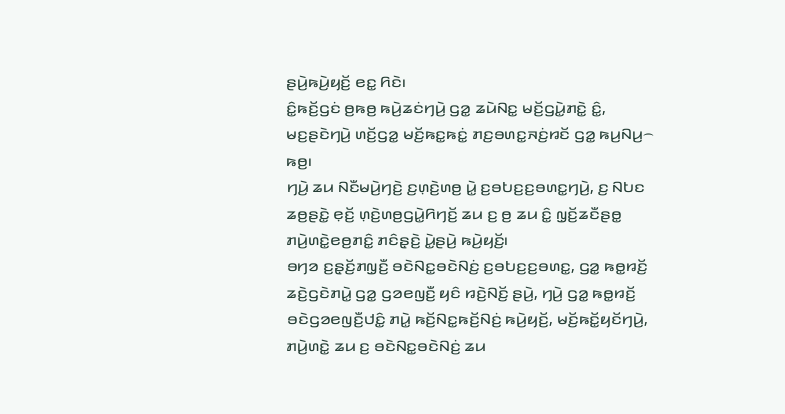ꤔꤣꤧ꤬ꤒꤣꤧ꤬ꤟꤢꤩ꤬ ꤕꤢ꤭ ꤖꤢꤧ꤯
ꤢꤨ꤭ꤒꤢꤩ꤬ꤞꤢꤦ ꤥ꤬ꤒꤥ꤬ ꤒꤣꤧ꤬ꤘꤢꤦꤚꤣꤧ꤬ ꤞꤤ꤭ ꤘꤣꤧꤡꤢ꤭ ꤗꤢꤩ꤬ꤞꤣꤧ꤭ꤊꤢꤧ꤭ ꤢꤨ꤭, ꤗꤢ꤬ꤔꤢꤧꤚꤣꤧ꤬ ꤛꤢꤩ꤬ꤞꤤ꤭ ꤗꤢꤩ꤬ꤒꤢ꤭ꤒꤢꤦ꤭ ꤊꤢ꤬ꤋꤛꤢ꤭ꤏꤢꤦ꤬ꤙꤢꤩ ꤞꤤ꤭ ꤒꤣ꤬ꤡꤣ꤬꤮ ꤒꤥ꤬꤯
ꤚꤣꤧ꤬ ꤘꤣ ꤡꤢꤪꤗꤣꤧ꤬ꤚꤢꤧ꤬ ꤢ꤬ꤛ꤫ꤢꤧ꤬ꤛꤥ꤬ ꤣꤧ꤭ ꤢ꤬ꤋꤝꤢ꤬ꤢ꤬ꤋꤛꤢ꤭ꤚꤣꤧ꤬, ꤢ꤬ ꤡꤝꤢ ꤘꤥ꤬ꤔꤢꤧ꤭ ꤕ꤫ꤢꤩ꤬ ꤛ꤫ꤢꤧ꤬ꤛꤥ꤬ꤞꤣꤧ꤭ꤖꤚꤢꤩ꤬ ꤘꤣ ꤢ꤬ ꤥ꤬ ꤘꤣ ꤢꤨ꤭ ꤜ꤫ꤢꤩ꤬ꤘꤢꤪꤔꤥ꤭ ꤊꤣꤧ꤬ꤛꤢꤧ꤭ꤕꤥ꤬ꤊꤢꤨ꤭ ꤊꤢꤨꤔ꤫ꤢꤧ꤬ ꤣꤧ꤭ꤔꤣꤧ꤬ ꤒꤣꤧ꤬ꤟꤢꤩ꤬꤯
ꤋꤚꤤ ꤢ꤬ꤔ꤫ꤢꤩ꤬ꤊꤜ꤫ꤢꤪ꤬ ꤋꤢꤧꤡꤢ꤭ꤋꤢꤧꤡꤢꤦ꤬ ꤢ꤬ꤋꤝꤢ꤬ꤢ꤬ꤋꤛꤢ꤭, ꤞꤤ꤭ ꤒꤥ꤭ꤙꤢꤩ꤬ ꤘꤢꤧ꤬ꤞꤢꤧꤊꤣꤧ꤭ ꤞꤤ꤭ ꤞꤤꤕꤜꤢꤪ꤬ ꤟꤢꤨ ꤙꤢꤧ꤬ꤡꤢꤩ꤬ ꤔꤣꤧ꤬, ꤚꤣꤧ꤬ ꤞꤤ꤭ ꤒꤥ꤭ꤙꤢꤩ꤬ ꤋꤢꤧꤞꤤꤕꤜꤢꤪ꤬ꤓꤢꤨ꤭ ꤊꤣꤧ꤭ ꤒꤢꤩ꤬ꤡꤢ꤭ꤒꤢꤩ꤬ꤡꤢꤦ꤬ ꤒꤣꤧ꤬ꤟꤢꤩ꤬, ꤗꤢꤩ꤬ꤒꤢꤩ꤭ꤟꤢꤩꤚꤣꤧ꤬, ꤊꤣꤧ꤬ꤛꤢꤧ꤭ ꤘꤣ ꤢ꤬ ꤋꤢꤧꤡꤢ꤭ꤋꤢꤧꤡꤢꤦ꤬ ꤘꤣ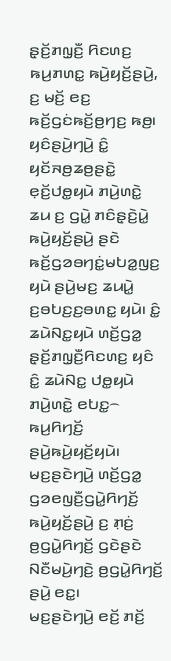ꤔ꤫ꤢꤩ꤬ꤊꤜ꤫ꤢꤪ꤬ ꤖꤢꤛꤢ꤬ ꤒꤣ꤬ꤊꤛꤢ꤭ ꤒꤣꤧ꤬ꤟꤢꤩ꤬ꤔꤣꤧ꤬, ꤢ꤬ ꤗꤢꤩ꤬ ꤕꤢ꤬ ꤒꤢꤩ꤬ꤞꤢꤦꤒꤢꤩ꤬ꤥ꤬ꤚꤢ꤬ ꤒꤥ꤬꤯
ꤟꤢꤨꤔꤣꤧ꤬ꤚꤣꤧ꤬ ꤢꤨ꤭ ꤟꤢꤩꤏꤥ꤬ꤘꤥ꤬ꤔꤢꤧ꤭ ꤕ꤫ꤢꤩ꤬ꤓꤥ꤭ꤟꤣꤧ ꤊꤣꤧ꤬ꤛꤢꤧ꤭ ꤘꤣ ꤢ꤬ ꤞꤣꤧ꤭ ꤊꤢꤨꤔ꤫ꤢꤧ꤬ꤣꤧ꤭ ꤒꤣꤧ꤬ꤟꤢꤩ꤬ꤔꤣꤧ꤬ ꤔꤢꤧ ꤒꤢꤩ꤬ꤞꤤꤋꤚꤢꤦ꤭ꤗꤝꤤ꤭ꤜꤢ꤬ ꤟꤣꤧ ꤔꤣꤧ꤬ꤗꤢ꤬ ꤘꤣꤣꤧ꤭ ꤢ꤬ꤋꤝꤢ꤬ꤢ꤬ꤋꤛꤢ꤭ ꤟꤣꤧ꤯ ꤢꤨ꤭ ꤘꤣꤧꤡꤢ꤭ꤟꤣꤧ ꤛꤢꤩ꤬ꤞꤤ꤭ ꤔ꤫ꤢꤩ꤬ꤊꤜ꤫ꤢꤪ꤬ꤖꤢꤛꤢ꤬ ꤟꤢꤨ ꤢꤨ꤭ ꤘꤣꤧꤡꤢ꤭ ꤓꤥ꤭ꤟꤣꤧ ꤊꤣꤧ꤬ꤛꤢꤧ꤭ ꤕꤝꤢ꤭꤮ ꤒꤣ꤬ꤖꤚꤢꤩ꤬ ꤔꤣꤧ꤬ꤒꤣꤧ꤬ꤟꤢꤩ꤬ꤟꤣꤧ꤯ ꤗꤢ꤬ꤔꤢꤧꤚꤣꤧ꤬ ꤛꤢꤩ꤬ꤞꤤ꤭ ꤞꤤꤕꤜꤢꤪ꤬ꤞꤣꤧ꤭ꤖꤚꤢꤩ꤬ ꤒꤣꤧ꤬ꤟꤢꤩ꤬ꤔꤣꤧ꤬ ꤢ꤬ ꤊ꤫ꤢꤦ꤬ ꤥ꤬ꤞꤣꤧ꤭ꤖꤚꤢꤩ꤬ ꤞꤢꤧꤔꤢꤧ ꤡꤢꤪꤗꤣꤧ꤬ꤚꤢꤧ꤬ ꤥ꤬ꤞꤣꤧ꤭ꤖꤚꤢꤩ꤬ ꤔꤣꤧ꤬ ꤕꤢ꤭꤯
ꤗꤢ꤬ꤔꤢꤧꤚꤣꤧ꤬ ꤕꤢꤩ꤬ ꤊꤢꤩ꤬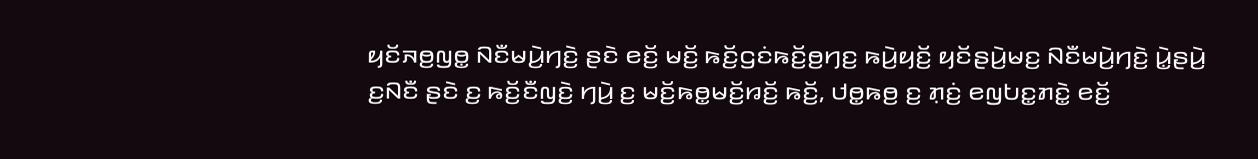ꤟꤢꤩꤏꤥ꤬ꤜꤥ꤭ ꤡꤢꤪꤗꤣꤧ꤬ꤚꤢꤧ꤬ ꤔꤢꤧ ꤕꤢꤩ꤬ ꤗꤢꤩ꤬ ꤒꤢꤩ꤬ꤞꤢꤦꤒꤢꤩ꤬ꤥ꤬ꤚꤢ꤬ ꤒꤣꤧ꤬ꤟꤢꤩ꤬ ꤟꤢꤩꤔꤣꤧ꤬ꤗꤢ꤬ ꤡꤢꤪꤗꤣꤧ꤬ꤚꤢꤧ꤬ ꤣꤧ꤭ꤔꤣꤧ꤬ ꤢ꤬ꤡꤢꤪ ꤔꤢꤧ ꤢ꤬ ꤒꤢꤩ꤬ꤢꤪꤜꤢꤧ꤬ ꤚꤣꤧ꤬ ꤢ꤬ ꤗꤢꤩ꤬ꤒꤥ꤭ꤗꤢꤩ꤬ꤙꤢꤩ꤬ ꤒꤢꤩ꤬, ꤓꤥ꤭ꤒꤥ꤬ ꤢ꤬ ꤊ꤫ꤢꤦ꤬ ꤕꤜꤝꤢ꤭ꤊꤢꤧ꤭ ꤕꤢꤩ꤬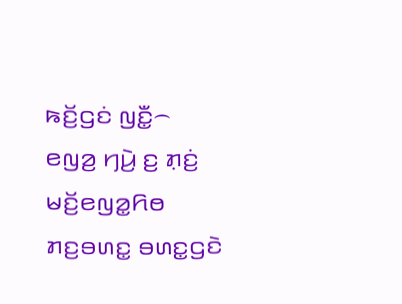ꤒꤢꤩ꤬ꤞꤢꤦ ꤜꤢꤪ꤭꤮ ꤕꤜꤤ꤬ ꤚꤣꤧ꤬ ꤢ꤬ ꤊ꤫ꤢꤦ꤬ ꤗꤢꤩ꤬ꤕꤜꤤ꤭ꤖꤥ ꤊꤢ꤬ꤋꤛꤢ꤭ ꤋꤛꤢ꤭ꤞꤢꤧ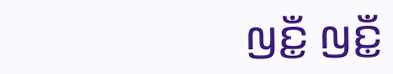ꤜꤢꤪ꤭ ꤜꤢꤪ꤭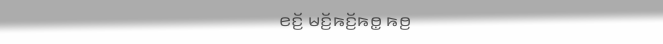ꤕꤢꤩ꤬ ꤗꤢꤩ꤬ꤒꤢꤩ꤬ꤒꤥ꤭ ꤒꤥ꤬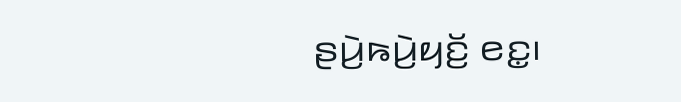ꤔꤣꤧ꤬ꤒꤣꤧ꤬ꤟꤢꤩ꤬ ꤕꤢ꤭꤯